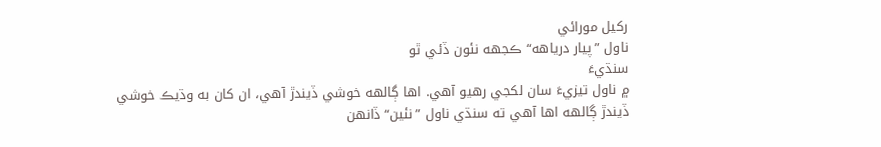رکيل مورائي
ناول ”پيار درياهه“ ڪجهه نئون ڏئي ٿو
سنڌيءَ
۾ ناول تيزيءَ سان لکجي رهيو آهي. اها ڳالهه خوشي ڏيندڙ آهي، ان کان به وڌيڪ خوشي
ڏيندڙ ڳالهه اها آهي ته سنڌي ناول ”نئين“ ڏانهن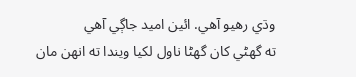وڌي رهيو آهي. ائين اميد جاڳي آهي
ته گهڻي کان گهڻا ناول لکيا ويندا ته انهن مان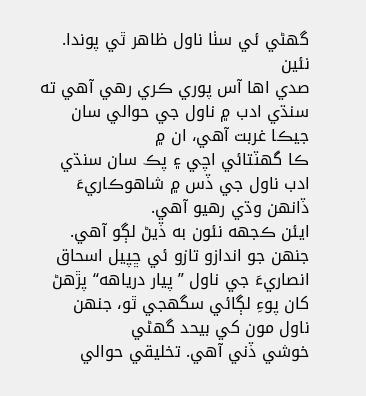گهڻي ئي سٺا ناول ظاهر ٿي پوندا.
نئين
صدي اها آس پوري ڪري رهي آهي ته سنڌي ادب ۾ ناول جي حوالي سان جيڪا غربت آهي، ان ۾
ڪا گهٽتائي اچي ۽ پڪ سان سنڌي ادب ناول جي ڏس ۾ شاهوڪاريءَ ڏانهن وڌي رهيو آهي.
ايئن ڪجهه نئون به ڏيڻ لڳو آهي. جنهن جو اندازو تازو ئي ڇپيل اسحاق انصاريءَ جي ناول ”پيار درياهه“ پڙهڻ کان پوءِ لڳائي سگهجي ٿو، جنهن ناول مون کي بيحد گهڻي
خوشي ڏني آهي. تخليقي حوالي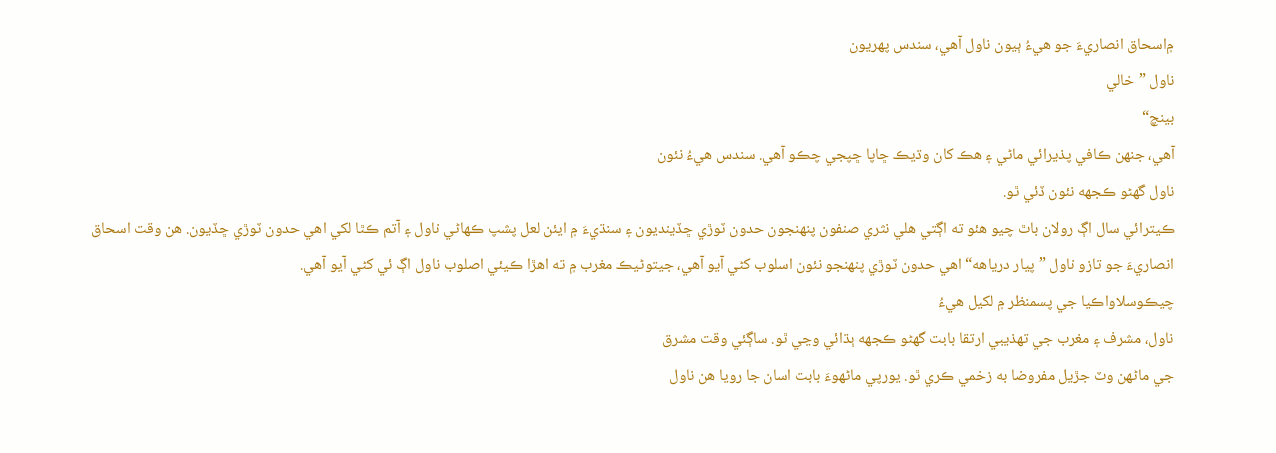۾اسحاق انصاريءَ جو هيءُ ٻيون ناول آهي، سندس پهريون
ناول ”خالي
بينچ“
آهي، جنهن ڪافي پذيرائي ماڻي ۽ هڪ کان وڌيڪ ڇاپا ڇپجي چڪو آهي. سندس هيءُ نئون
ناول گهڻو ڪجهه نئون ڏئي ٿو.
ڪيترائي سال اڳ رولان باٿ چيو هئو ته اڳتي هلي نثري صنفون پنهنجون حدون ٽوڙي ڇڏينديون ۽ سنڌيءَ ۾ ايئن لعل پشپ ڪهاڻي ناول ۽ آتم ڪٿا لکي اهي حدون ٽوڙي ڇڏيون. هن وقت اسحاق انصاريءَ جو تازو ناول ”پيار درياهه“ اهي حدون ٽوڙي پنهنجو نئون اسلوب کڻي آيو آهي، جيتوڻيڪ مغرب ۾ ته اهڙا ڪيئي اصلوب ناول اڳ ئي کڻي آيو آهي.
چيڪوسلاواڪيا جي پسمنظر ۾ لکيل هيءُ
ناول، مشرف ۽ مغرب جي تهذيبي ارتقا بابت گهڻو ڪجهه ٻڌائي وڃي ٿو. ساڳئي وقت مشرق
جي ماڻهن وٽ جڙيل مفروضا به زخمي ڪري ٿو. يورپي ماڻهوءَ بابت اسان جا رويا هن ناول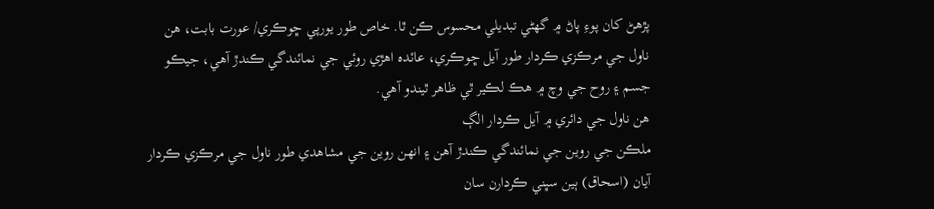پڙهڻ کان پوءِ پاڻ ۾ گهڻي تبديلي محسوس ڪن ٿا. خاص طور يورپي ڇوڪري/ عورت بابت، هن
ناول جي مرڪزي ڪردار طور آيل ڇوڪري، عائده اهڙي روئي جي نمائندگي ڪندڙ آهي، جيڪو
جسم ۽ روح جي وچ ۾ هڪ لڪير ٿي ظاهر ٿيندو آهي.
هن ناول جي دائري ۾ آيل ڪردار الڳ
ملڪن جي روين جي نمائندگي ڪندڙ آهن ۽ انهن روين جي مشاهدي طور ناول جي مرڪزي ڪردار
آيان (اسحاق) ٻين سڀني ڪردارن سان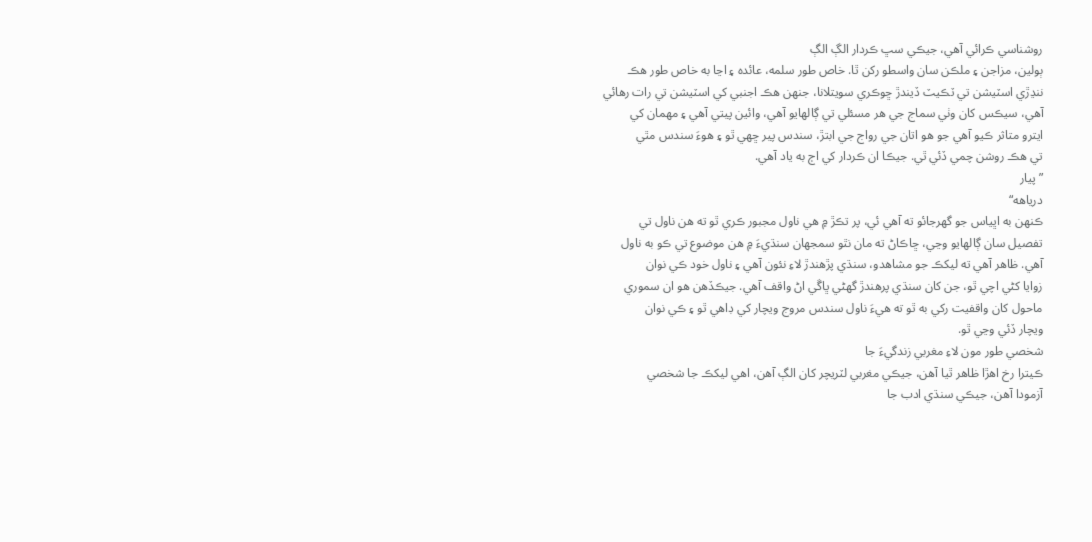روشناسي ڪرائي آهي، جيڪي سڀ ڪردار الڳ الڳ
ٻولين، مزاجن ۽ ملڪن سان واسطو رکن ٿا. خاص طور سلمه، عائده ۽ اڃا به خاص طور هڪ
ننڍڙي اسٽيشن تي ٽڪيٽ ڏيندڙ ڇوڪري سويتلانا، جنهن هڪ اجنبي کي اسٽيشن تي رات رهائي
آهي، سيڪس کان وٺي سماج جي هر مسئلي تي ڳالهايو آهي، وائين پيتي آهي ۽ مهمان کي
ايترو متاثر ڪيو آهي جو هو اتان جي رواج جي ابتڙ، سندس پير ڇهي ٿو ۽ هوءَ سندس مٿي
تي هڪ روشن چمي ڏئي ٿي. جيڪا ان ڪردار کي اڄ به ياد آهي.
”پيار
درياهه“
ڪنهن به اڀياس جو گهرجائو ته آهي ئي، پر تڪڙ ۾ هي ناول مجبور ڪري ٿو ته هن ناول تي
تفصيل سان ڳالهايو وڃي، ڇاڪاڻ ته مان نٿو سمجهان سنڌيءَ ۾ هن موضوع تي ڪو به ناول
آهي. ظاهر آهي ته ليکڪ جو مشاهدو، سنڌي پڙهندڙ لاءِ نئون آهي ۽ ناول خود ڪي نوان
زوايا کڻي اچي ٿو، جن کان سنڌي پرهندڙ گهڻي ڀاڱي اڻ واقف آهي. جيڪڏهن هو ان سموري
ماحول کان واقفيت رکي به ٿو ته هيءَ ناول سندس مروج ويچار کي ڊاهي ٿو ۽ ڪي نوان
ويچار ڏئي وڃي ٿو.
شخصي طور مون لاءِ مغربي زندگيءَ جا
ڪيترا رخ اهڙا ظاهر ٿيا آهن، جيڪي مغربي لٽريچر کان الڳ آهن، اهي ليکڪ جا شخصي
آزمودا آهن، جيڪي سنڌي ادب جا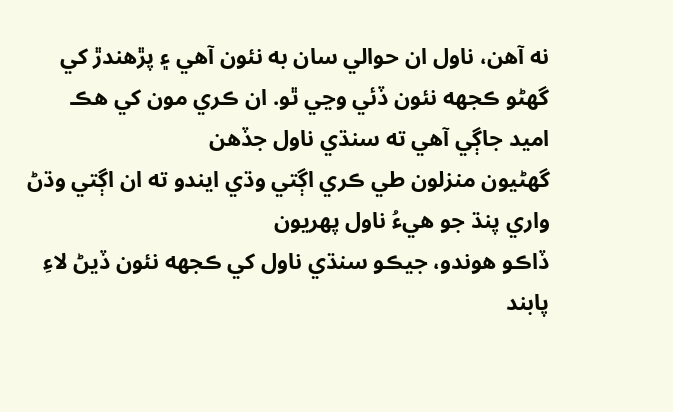نه آهن، ناول ان حوالي سان به نئون آهي ۽ پڙهندڙ کي
گهڻو ڪجهه نئون ڏئي وڃي ٿو. ان ڪري مون کي هڪ اميد جاڳي آهي ته سنڌي ناول جڏهن
گهڻيون منزلون طي ڪري اڳتي وڌي ايندو ته ان اڳتي وڌڻ واري پنڌ جو هيءُ ناول پهريون
ڏاڪو هوندو، جيڪو سنڌي ناول کي ڪجهه نئون ڏيڻ لاءِ پابند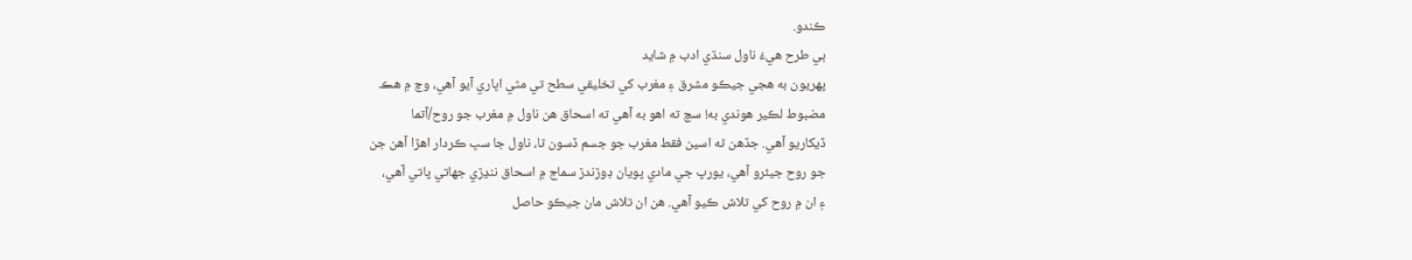ڪندو.
ٻي طرح هيءُ ناول سنڌي ادب ۾ شايد
پهريون به هجي جيڪو مشرق ۽ مغرب کي تخليقي سطح تي مٿي اڀاري آيو آهي، وچ ۾ هڪ
مضبوط لڪير هوندي به! سچ ته اهو به آهي ته اسحاق هن ناول ۾ مغرب جو روح/آتما
ڏيکاريو آهي. جڏهن ٿه اسين فقط مغرب جو جسم ڏسون ٿا، ناول جا سڀ ڪردار اهڙا آهن جن
جو روح جيئرو آهي، يورپ جي مادي پويان ڊوڙندڙ سماج ۾ اسحاق ننڍڙي جهاتي پاتي آهي،
۽ ان ۾ روح کي تلاش ڪيو آهي. هن ان تلاش مان جيڪو حاصل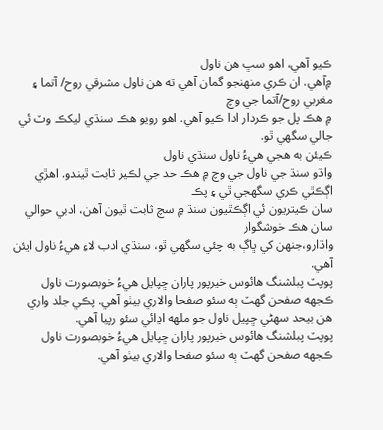ڪيو آهي، اهو سڀ هن ناول
۾آهي. ان ڪري منهنجو گمان آهي ته هن ناول مشرقي روح/ آتما ۽ مغربي روح/آتما جي وچ
۾ هڪ پل جو ڪردار ادا ڪيو آهي. اهو رويو هڪ سنڌي ليکڪ وٽ ئي جالي سگهي ٿو.
ڪيئن به هجي هيءُ ناول سنڌي ناول
واڌو سنڌ جي ناول جي وچ ۾ هڪ حد جي لڪير ثابت ٿيندو. اهڙي اڳڪٿي ڪري سگهجي ٿي ۽ پڪ
سان ڪيتريون ئي اڳڪٿيون سنڌ ۾ سچ ثابت ٿيون آهن، ادبي حوالي سان هڪ خوشگوار
واڌارو،جنهن کي ڀاڳ به چئي سگهي ٿو، سنڌي ادب لاءِ هيءُ ناول ايئن آهي.
پوپٽ پبلشنگ هائوس خيرپور پاران ڇپايل هيءُ خوبصورت ناول ڪجهه صفحن گهٽ ٻه سئو صفحا والاري بيٺو آهي. پڪي جلد واري هن بيحد سهڻي ڇپيل ناول جو ملهه اڍائي سئو رپيا آهي.
پوپٽ پبلشنگ هائوس خيرپور پاران ڇپايل هيءُ خوبصورت ناول ڪجهه صفحن گهٽ ٻه سئو صفحا والاري بيٺو آهي.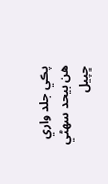پڪي جلد واري هن بيحد سهڻي ڇپيل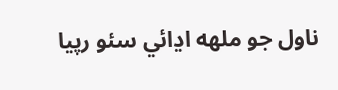ناول جو ملهه اڍائي سئو رپيا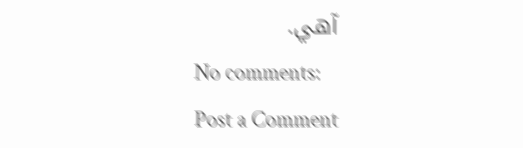آهي.
No comments:
Post a Comment